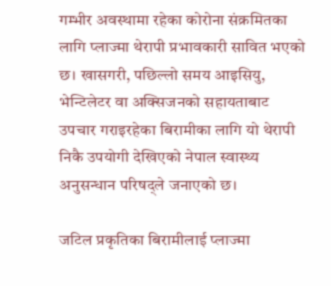गम्भीर अवस्थामा रहेका कोरोना संक्रमितका लागि प्लाज्मा थेरापी प्रभावकारी सावित भएको छ। खासगरी, पछिल्लो समय आइसियु, भेन्टिलेटर वा अक्सिजनको सहायताबाट उपचार गराइरहेका बिरामीका लागि यो थेरापी निकै उपयोगी देखिएको नेपाल स्वास्थ्य अनुसन्धान परिषद्ले जनाएको छ।

जटिल प्रकृतिका बिरामीलाई प्लाज्मा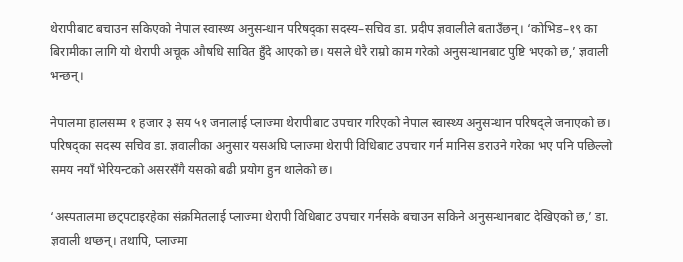थेरापीबाट बचाउन सकिएको नेपाल स्वास्थ्य अनुसन्धान परिषद्का सदस्य–सचिव डा. प्रदीप ज्ञवालीले बताउँछन्। ‘कोभिड–१९ का बिरामीका लागि यो थेरापी अचूक औषधि सावित हुँदे आएको छ। यसले धेरै राम्रो काम गरेको अनुसन्धानबाट पुष्टि भएको छ,’ ज्ञवाली भन्छन्।

नेपालमा हालसम्म १ हजार ३ सय ५१ जनालाई प्लाज्मा थेरापीबाट उपचार गरिएको नेपाल स्वास्थ्य अनुसन्धान परिषद्ले जनाएको छ। परिषद्का सदस्य सचिव डा. ज्ञवालीका अनुसार यसअघि प्लाज्मा थेरापी विधिबाट उपचार गर्न मानिस डराउने गरेका भए पनि पछिल्लो समय नयाँ भेरियन्टको असरसँगै यसको बढी प्रयोग हुन थालेको छ।

‘अस्पतालमा छट्पटाइरहेका संक्रमितलाई प्लाज्मा थेरापी विधिबाट उपचार गर्नसके बचाउन सकिने अनुसन्धानबाट देखिएको छ,’ डा. ज्ञवाली थप्छन्। तथापि, प्लाज्मा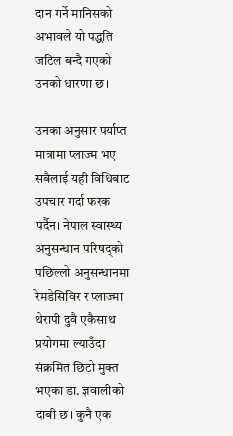दान गर्ने मानिसको अभावले यो पद्धति जटिल बन्दै गएको उनको धारणा छ।

उनका अनुसार पर्याप्त मात्रामा प्लाज्म भए सबैलाई यही विधिबाट उपचार गर्दा फरक पर्दैन। नेपाल स्वास्थ्य अनुसन्धान परिषद्को पछिल्लो अनुसन्धानमा रेमडेसिविर र प्लाज्मा थेरापी दुवै एकैसाथ प्रयोगमा ल्याउँदा संक्रमित छिटो मुक्त भएका डा. ज्ञवालीको दाबी छ। कुनै एक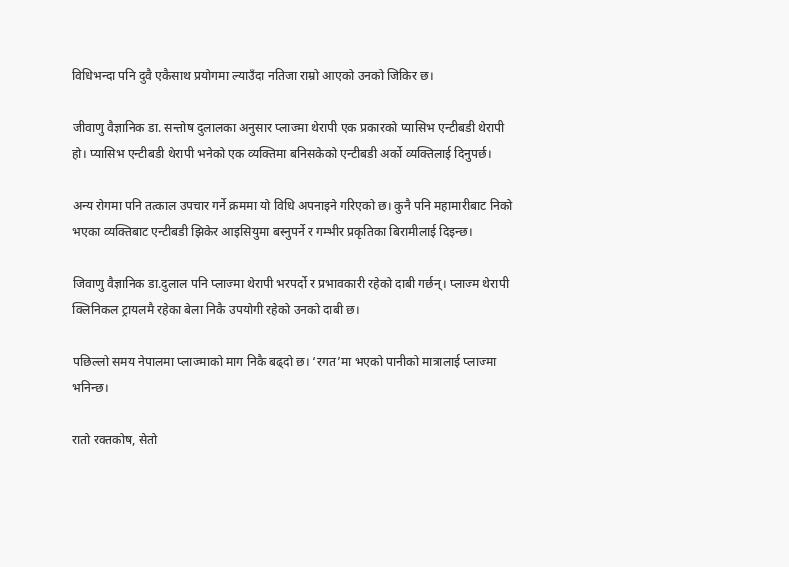विधिभन्दा पनि दुवै एकैसाथ प्रयोगमा ल्याउँदा नतिजा राम्रो आएको उनको जिकिर छ।

जीवाणु वैज्ञानिक डा. सन्तोष दुलालका अनुसार प्लाज्मा थेरापी एक प्रकारको प्यासिभ एन्टीबडी थेरापी हो। प्यासिभ एन्टीबडी थेरापी भनेको एक व्यक्तिमा बनिसकेको एन्टीबडी अर्को व्यक्तिलाई दिनुपर्छ।

अन्य रोगमा पनि तत्काल उपचार गर्ने क्रममा यो विधि अपनाइने गरिएको छ। कुनै पनि महामारीबाट निको भएका व्यक्तिबाट एन्टीबडी झिकेर आइसियुमा बस्नुपर्ने र गम्भीर प्रकृतिका बिरामीलाई दिइन्छ।

जिवाणु वैज्ञानिक डा.दुलाल पनि प्लाज्मा थेरापी भरपर्दो र प्रभावकारी रहेको दाबी गर्छन्। प्लाज्म थेरापी क्लिनिकल ट्रायलमै रहेका बेला निकै उपयोगी रहेको उनको दाबी छ।

पछिल्लो समय नेपालमा प्लाज्माको माग निकै बढ्दो छ। ‘रगत’मा भएको पानीको मात्रालाई प्लाज्मा भनिन्छ।

रातो रक्तकोष, सेतो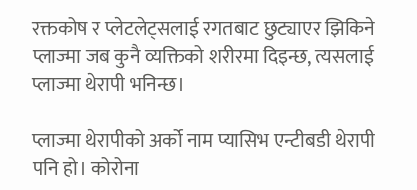रक्तकोष र प्लेटलेट्सलाई रगतबाट छुट्याएर झिकिने प्लाज्मा जब कुनै व्यक्तिको शरीरमा दिइन्छ, त्यसलाई प्लाज्मा थेरापी भनिन्छ।

प्लाज्मा थेरापीको अर्को नाम प्यासिभ एन्टीबडी थेरापी पनि हो। कोरोना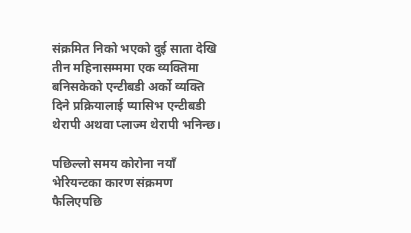संक्रमित निको भएको दुई साता देखि तीन महिनासम्ममा एक व्यक्तिमा बनिसकेको एन्टीबडी अर्को व्यक्ति दिने प्रक्रियालाई प्यासिभ एन्टीबडी थेरापी अथवा प्लाज्म थेरापी भनिन्छ।

पछिल्लो समय कोरोना नयाँ भेरियन्टका कारण संक्रमण फैलिएपछि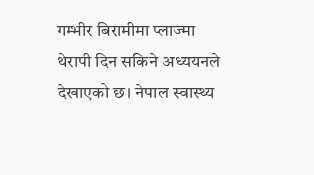गम्भीर बिरामीमा प्लाज्मा थेरापी दिन सकिने अध्ययनले देखाएको छ। नेपाल स्वास्थ्य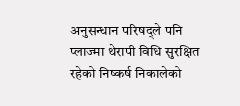अनुसन्धान परिषद्ले पनि प्लाज्मा थेरापी विधि सुरक्षित रहेको निष्कर्ष निकालेको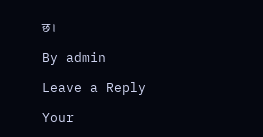छ।

By admin

Leave a Reply

Your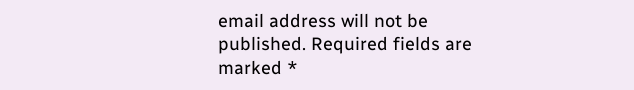email address will not be published. Required fields are marked *